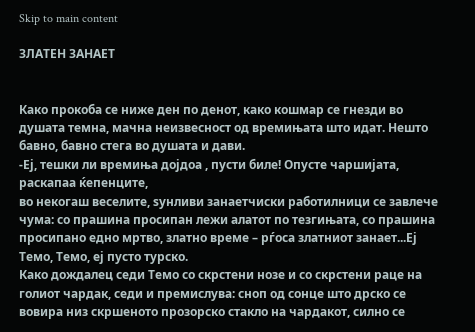Skip to main content

ЗЛАТЕН ЗАНАЕТ


Како прокоба се ниже ден по денот, како кошмар се гнезди во душата темна, мачна неизвесност од времињата што идат. Нешто бавно, бавно стега во душата и дави.
-Еј, тешки ли времиња дојдоа , пусти биле! Опусте чаршијата, раскапаа ќепенците,
во некогаш веселите, ѕунливи занаетчиски работилници се завлече чума: со прашина просипан лежи алатот по тезгињата, со прашина просипано едно мртво, златно време – рѓоса златниот занает...Еј Темо, Темо, еј пусто турско.
Како дождалец седи Темо со скрстени нозе и со скрстени раце на голиот чардак, седи и премислува: сноп од сонце што дрско се вовира низ скршеното прозорско стакло на чардакот, силно се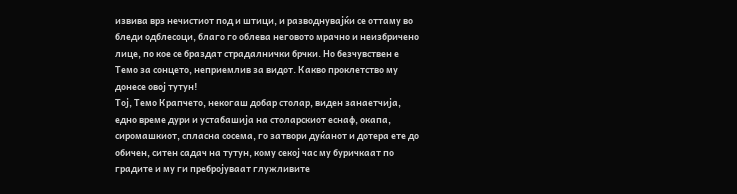извива врз нечистиот под и штици, и разводнувајќи се оттаму во бледи одблесоци, благо го облева неговото мрачно и неизбричено лице, по кое се браздат страдалнички брчки. Но безчувствен е Темо за сонцето, неприемлив за видот. Какво проклетство му донесе овој тутун!
Тој, Темо Крапчето, некогаш добар столар, виден занаетчија, едно време дури и устабашија на столарскиот еснаф, окапа, сиромашкиот, спласна сосема, го затвори дуќанот и дотера ете до обичен, ситен садач на тутун, кому секој час му буричкаат по градите и му ги пребројуваат глужливите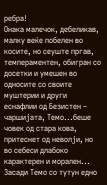ребра!
Онака малечок, дебеликав, малку веќе побелен во косите, но сеуште пргав, темпераментен, обигран со досетки и умешен во односите со своите муштерии и други еснафлии од Безистен – чаршијата, Темо...беше човек од стара кова, притеснет од неволји, но во себеси длабоко карактерен и морален...
Засади Темо со тутун едно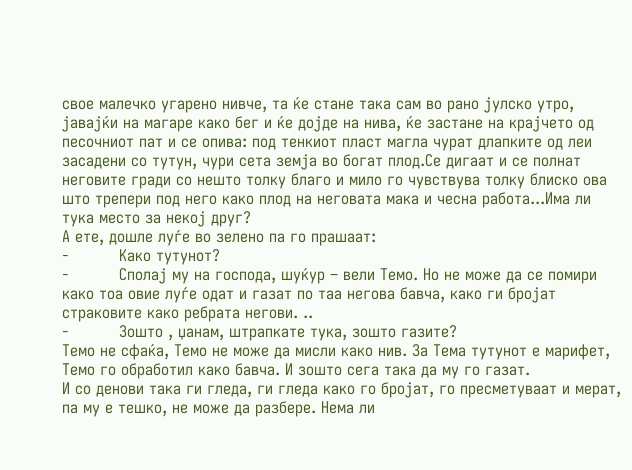свое малечко угарено нивче, та ќе стане така сам во рано јулско утро, јавајќи на магаре како бег и ќе дојде на нива, ќе застане на крајчето од песочниот пат и се опива: под тенкиот пласт магла чурат длапките од леи засадени со тутун, чури сета земја во богат плод.Се дигаат и се полнат неговите гради со нешто толку благо и мило го чувствува толку блиско ова што трепери под него како плод на неговата мака и чесна работа...Има ли тука место за некој друг?
А ете, дошле луѓе во зелено па го прашаат:
-          Како тутунот?
-          Сполај му на господа, шуќур – вели Темо. Но не може да се помири како тоа овие луѓе одат и газат по таа негова бавча, како ги бројат страковите како ребрата негови. ..
-          Зошто , џанам, штрапкате тука, зошто газите?
Темо не сфаќа, Темо не може да мисли како нив. За Тема тутунот е марифет, Темо го обработил како бавча. И зошто сега така да му го газат.
И со денови така ги гледа, ги гледа како го бројат, го пресметуваат и мерат, па му е тешко, не може да разбере. Нема ли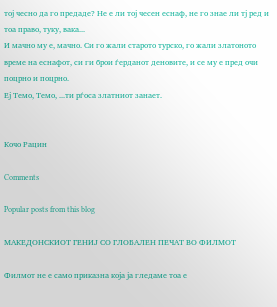тој чесно да го предаде? Не е ли тој чесен еснаф, не го знае ли тј ред и тоа право, туку, вака...
И мачно му е, мачно. Си го жали старото турско, го жали златоното време на еснафот, си ги брои ѓерданот деновите, и се му е пред очи поцрно и поцрно.
Еј Темо, Темо, ...ти рѓоса златниот занает.


Кочо Рацин

Comments

Popular posts from this blog

МАКЕДОНСКИОТ ГЕНИЈ СО ГЛОБАЛЕН ПЕЧАТ ВО ФИЛМОТ

Филмот не е само приказна која ја гледаме тоа е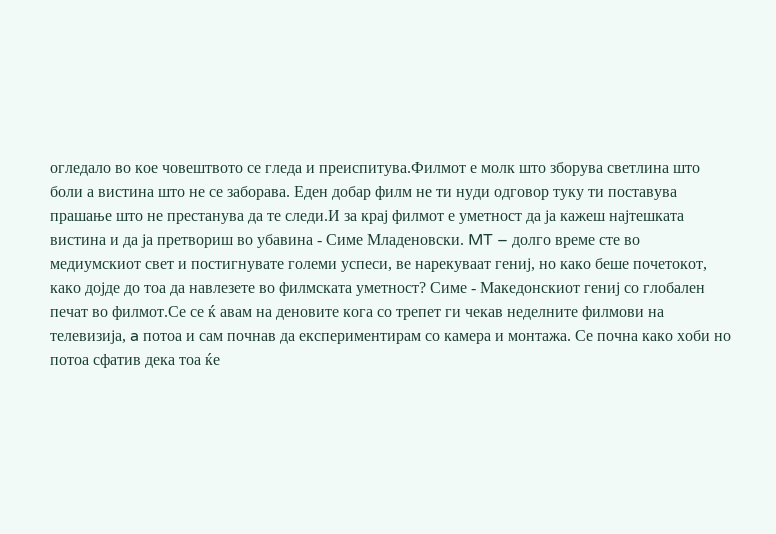огледало во кое човештвото се гледа и преиспитува.Филмот е молк што зборува светлина што боли а вистина што не се заборава. Еден добар филм не ти нуди одговор туку ти поставува прашање што не престанува да те следи.И за крај филмот е уметност да ја кажеш најтешката вистина и да ја претвориш во убавина - Симе Младеновски. MT – долго време сте во медиумскиот свет и постигнувате големи успеси, ве нарекуваат гениј, но како беше почетокот, како дојде до тоа да навлезете во филмската уметност? Симе - Македонскиот гениј со глобален печат во филмот.Се се ќ авам на деновите кога со трепет ги чекав неделните филмови на телевизија, a потоа и сам почнав да експериментирам со камера и монтажа. Се почна како хоби но потоа сфатив дека тоа ќе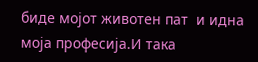биде мојот животен пат  и идна моја професија.И така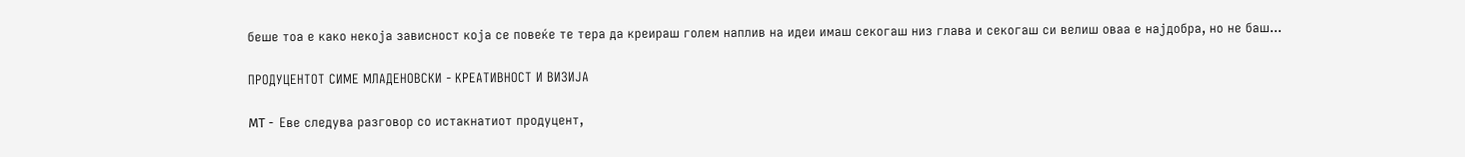беше тоа е како некоја зависност која се повеќе те тера да креираш голем наплив на идеи имаш секогаш низ глава и секогаш си велиш оваа е најдобра, но не баш...

ПРОДУЦЕНТОТ СИМЕ МЛАДЕНОВСКИ - КРЕАТИВНОСТ И ВИЗИЈА

MT -  Еве следува разговор со истакнатиот продуцент,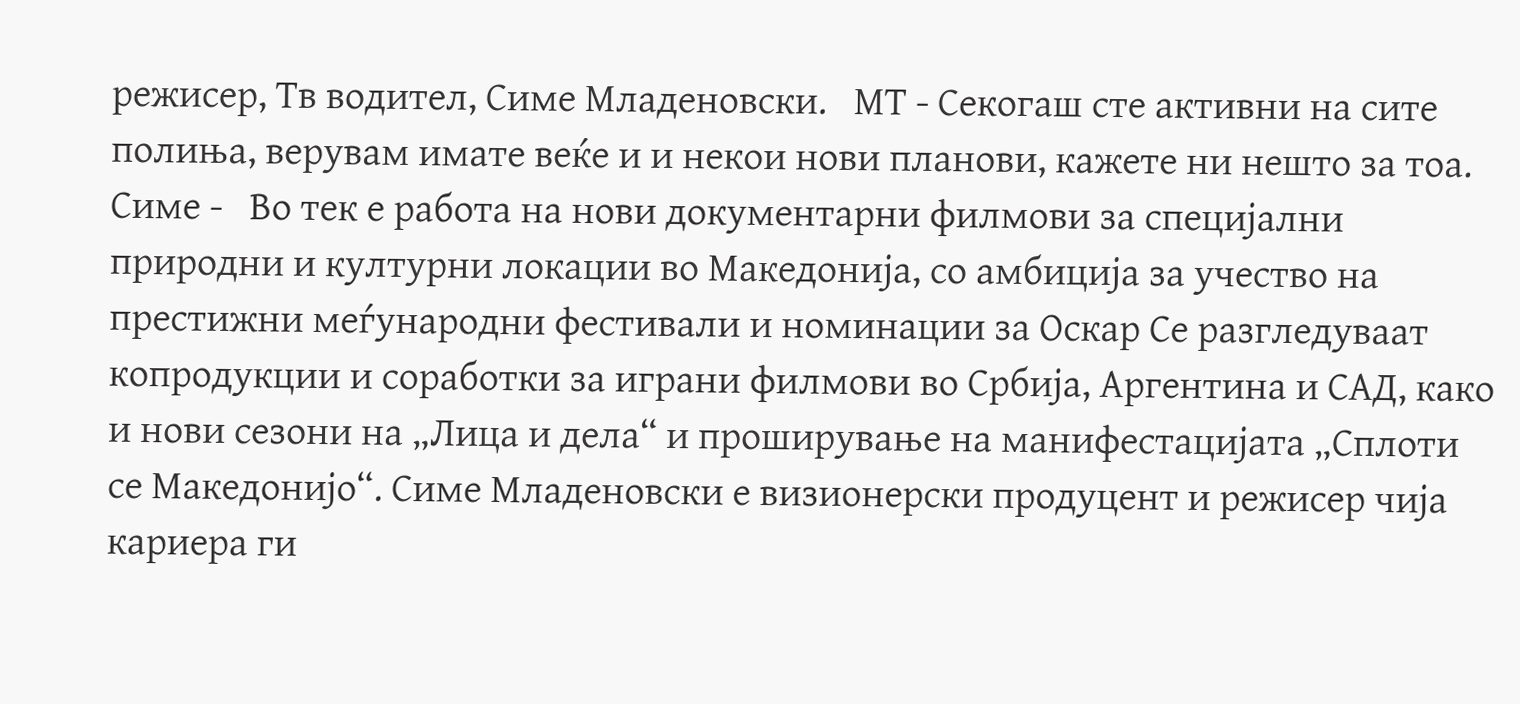режисер, Тв водител, Симе Младеновски.   МТ - Секогаш сте активни на сите полиња, верувам имате веќе и и некои нови планови, кажете ни нешто за тоа. Симе -   Во тек е работа на нови документарни филмови за специјални природни и културни локации во Македонија, со амбиција за учество на престижни меѓународни фестивали и номинации за Оскар Се разгледуваат копродукции и соработки за играни филмови во Србија, Аргентина и САД, како и нови сезони на „Лица и дела“ и проширување на манифестацијата „Сплоти се Македонијо“. Симе Младеновски е визионерски продуцент и режисер чија кариера ги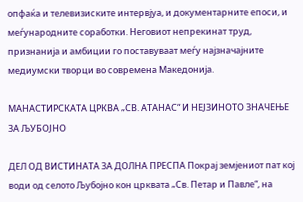опфаќа и телевизиските интервјуа, и документарните епоси, и меѓународните соработки. Неговиот непрекинат труд, признанија и амбиции го поставуваат меѓу најзначајните медиумски творци во современа Македонија.

МАНАСТИРСКАТА ЦРКВА „СВ. АТАНАС“ И НЕЈЗИНОТО ЗНАЧЕЊЕ ЗА ЉУБОЈНО

ДЕЛ ОД ВИСТИНАТА ЗА ДОЛНА ПРЕСПА Покрај земјениот пат кој води од селото Љубојно кон црквата „Св. Петар и Павле“, на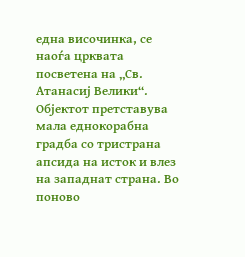една височинка, се наоѓа црквата посветена на „Св. Атанасиј Велики“. Објектот претставува мала еднокорабна градба со тристрана апсида на исток и влез на западнат страна. Во поново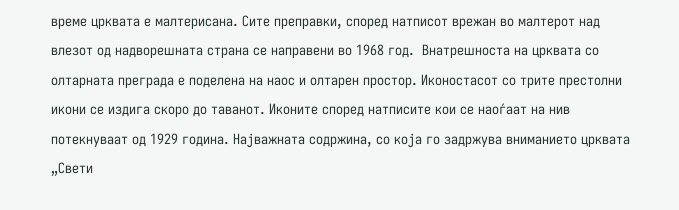време црквата е малтерисана. Сите преправки, според натписот врежан во малтерот над влезот од надворешната страна се направени во 1968 год.  Внатрешноста на црквата со олтарната преграда е поделена на наос и олтарен простор. Иконостасот со трите престолни икони се издига скоро до таванот. Иконите според натписите кои се наоѓаат на нив потекнуваат од 1929 година. Најважната содржина, со која го задржува вниманието црквата „Свети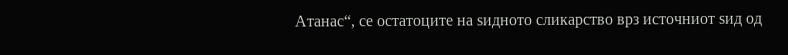Атанас“, се остатоците на ѕидното сликарство врз источниот ѕид од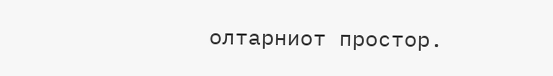олтарниот простор.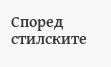Според стилските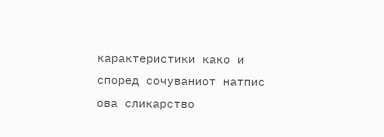карактеристики како и според сочуваниот натпис ова сликарство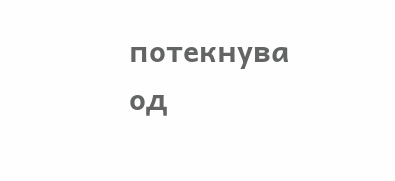потекнува од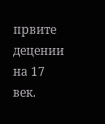првите децении на 17 век.